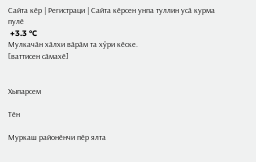Сайта кӗр | Регистраци | Сайта кӗрсен унпа туллин усӑ курма пулӗ
 +3.3 °C
Мулкачӑн хӑлхи вӑрӑм та хӳри кӗске.
[ваттисен сӑмахӗ]


Хыпарсем

Тӗн

Муркаш районӗнчи пӗр ялта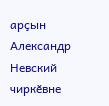арҫын Александр Невский чиркӗвне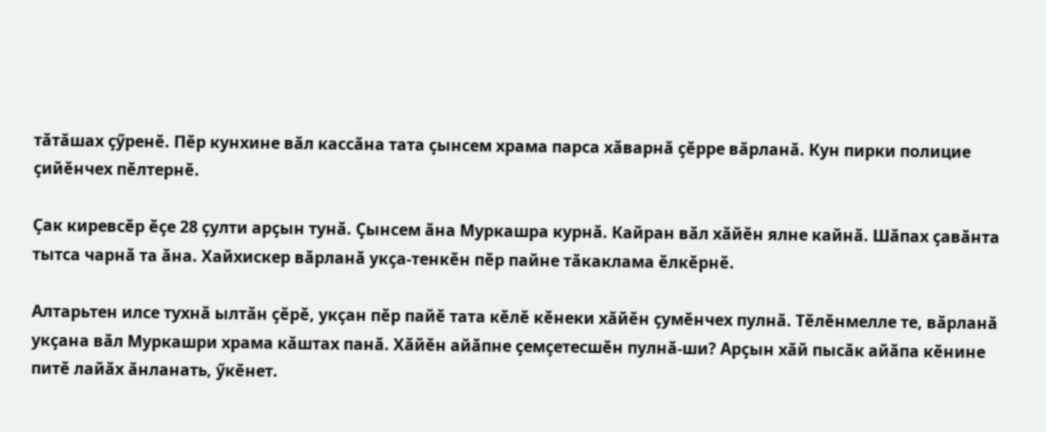тӑтӑшах ҫӳренӗ. Пӗр кунхине вӑл кассӑна тата ҫынсем храма парса хӑварнӑ ҫӗрре вӑрланӑ. Кун пирки полицие ҫийӗнчех пӗлтернӗ.

Ҫак киревсӗр ӗҫе 28 ҫулти арҫын тунӑ. Ҫынсем ӑна Муркашра курнӑ. Кайран вӑл хӑйӗн ялне кайнӑ. Шӑпах ҫавӑнта тытса чарнӑ та ӑна. Хайхискер вӑрланӑ укҫа-тенкӗн пӗр пайне тӑкаклама ӗлкӗрнӗ.

Алтарьтен илсе тухнӑ ылтӑн ҫӗрӗ, укҫан пӗр пайӗ тата кӗлӗ кӗнеки хӑйӗн ҫумӗнчех пулнӑ. Тӗлӗнмелле те, вӑрланӑ укҫана вӑл Муркашри храма кӑштах панӑ. Хӑйӗн айӑпне ҫемҫетесшӗн пулнӑ-ши? Арҫын хӑй пысӑк айӑпа кӗнине питӗ лайӑх ӑнланать, ӳкӗнет.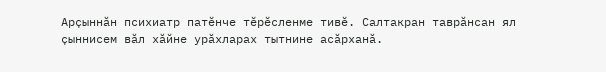Арҫыннӑн психиатр патӗнче тӗрӗсленме тивӗ. Салтакран таврӑнсан ял ҫыннисем вӑл хӑйне урӑхларах тытнине асӑрханӑ.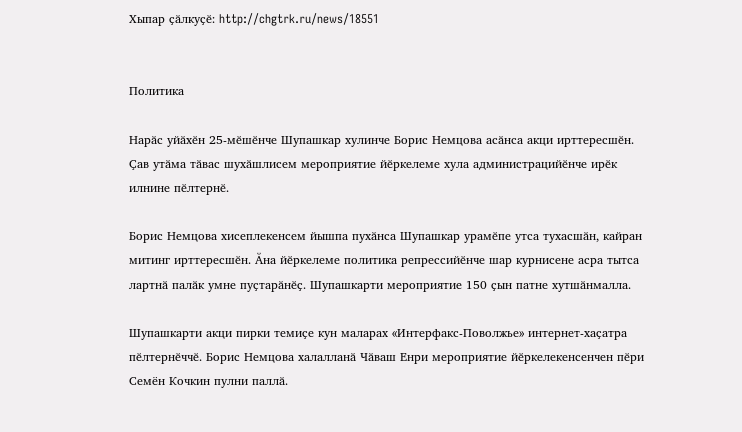Хыпар ҫӑлкуҫӗ: http://chgtrk.ru/news/18551


Политика

Нарӑс уйӑхӗн 25-мӗшӗнче Шупашкар хулинче Борис Немцова асӑнса акци ирттересшӗн. Ҫав утӑма тӑвас шухӑшлисем мероприятие йӗркелеме хула администрацийӗнче ирӗк илнине пӗлтернӗ.

Борис Немцова хисеплекенсем йышпа пухӑнса Шупашкар урамӗпе утса тухасшӑн, кайран митинг ирттересшӗн. Ӑна йӗркелеме политика репрессийӗнче шар курнисене асра тытса лартнӑ палӑк умне пуҫтарӑнӗҫ. Шупашкарти мероприятие 150 ҫын патне хутшӑнмалла.

Шупашкарти акци пирки темиҫе кун маларах «Интерфакс-Поволжье» интернет-хаҫатра пӗлтернӗччӗ. Борис Немцова халалланӑ Чӑваш Енри мероприятие йӗркелекенсенчен пӗри Семён Кочкин пулни паллӑ.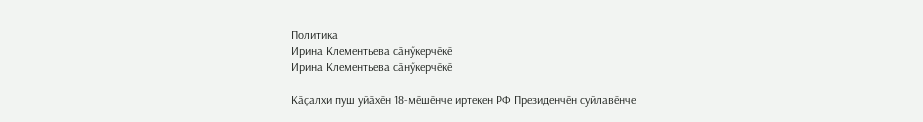Политика
Ирина Клементьева сӑнӳкерчӗкӗ
Ирина Клементьева сӑнӳкерчӗкӗ

Кӑҫалхи пуш уйӑхӗн 18-мӗшӗнче иртекен РФ Президенчӗн суйлавӗнче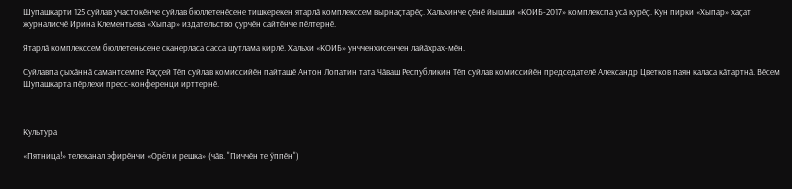Шупашкарти 125 суйлав участокӗнче суйлав бюллетенӗсене тишкерекен ятарлӑ комплекссем вырнаҫтарӗҫ. Хальхинче ҫӗнӗ йышши «КОИБ-2017» комплекспа усӑ курӗҫ. Кун пирки «Хыпар» хаҫат журналисчӗ Ирина Клементьева «Хыпар» издательство ҫурчӗн сайтӗнче пӗлтернӗ.

Ятарлӑ комплекссем бюллетеньсене сканерласа сасса шутлама кирлӗ. Хальхи «КОИБ» унчченхисенчен лайӑхрах-мӗн.

Суйлавпа ҫыхӑннӑ самантсемпе Раҫҫей Тӗп суйлав комиссийӗн пайташӗ Антон Лопатин тата Чӑваш Республикин Тӗп суйлав комиссийӗн председателӗ Александр Цветков паян каласа кӑтартнӑ. Вӗсем Шупашкарта пӗрлехи пресс-конференци ирттернӗ.



Культура

«Пятница!» телеканал эфирӗнчи «Орёл и решка» (чӑв. "Пиччӗн те ӳппӗн")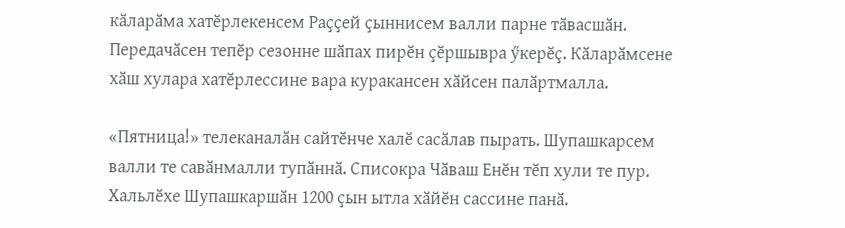кӑларӑма хатӗрлекенсем Раҫҫей ҫыннисем валли парне тӑвасшӑн. Передачӑсен тепӗр сезонне шӑпах пирӗн ҫӗршывра ӳкерӗҫ. Кӑларӑмсене хӑш хулара хатӗрлессине вара куракансен хӑйсен палӑртмалла.

«Пятница!» телеканалӑн сайтӗнче халӗ сасӑлав пырать. Шупашкарсем валли те савӑнмалли тупӑннӑ. Списокра Чӑваш Енӗн тӗп хули те пур. Хальлӗхе Шупашкаршӑн 1200 ҫын ытла хӑйӗн сассине панӑ.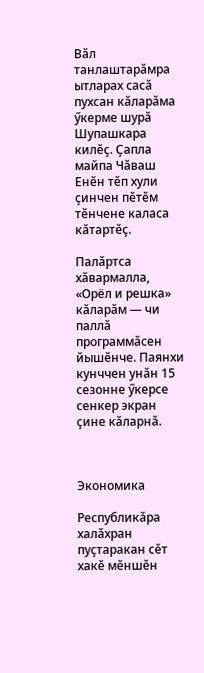Вӑл танлаштарӑмра ытларах сасӑ пухсан кӑларӑма ӳкерме шурӑ Шупашкара килӗҫ. Ҫапла майпа Чӑваш Енӗн тӗп хули ҫинчен пӗтӗм тӗнчене каласа кӑтартӗҫ.

Палӑртса хӑвармалла, «Орёл и решка» кӑларӑм — чи паллӑ программӑсен йышӗнче. Паянхи кунччен унӑн 15 сезонне ӳкерсе сенкер экран ҫине кӑларнӑ.



Экономика

Республикӑра халӑхран пуҫтаракан сӗт хакӗ мӗншӗн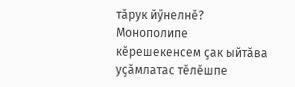тӑрук йӳнелнӗ? Монополипе кӗрешекенсем ҫак ыйтӑва уҫӑмлатас тӗлӗшпе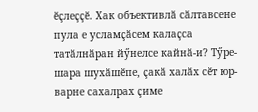ӗҫлеҫҫӗ. Хак объективлӑ сӑлтавсене пула е усламҫӑсем калаҫса татӑлнӑран йӳнелсе кайнӑ-и? Тӳре-шара шухӑшӗпе, ҫакӑ халӑх сӗт юр-варне сахалрах ҫиме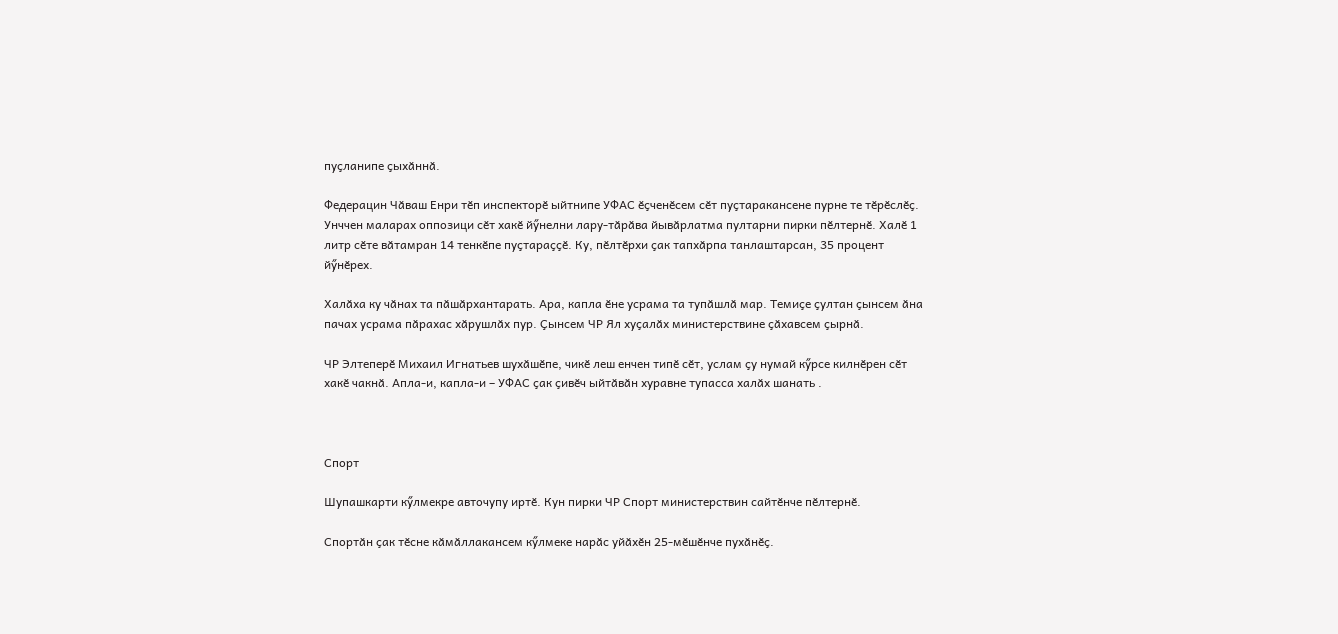пуҫланипе ҫыхӑннӑ.

Федерацин Чӑваш Енри тӗп инспекторӗ ыйтнипе УФАС ӗҫченӗсем сӗт пуҫтаракансене пурне те тӗрӗслӗҫ. Унччен маларах оппозици сӗт хакӗ йӳнелни лару-тӑрӑва йывӑрлатма пултарни пирки пӗлтернӗ. Халӗ 1 литр сӗте вӑтамран 14 тенкӗпе пуҫтараҫҫӗ. Ку, пӗлтӗрхи ҫак тапхӑрпа танлаштарсан, 35 процент йӳнӗрех.

Халӑха ку чӑнах та пӑшӑрхантарать. Ара, капла ӗне усрама та тупӑшлӑ мар. Темиҫе ҫултан ҫынсем ӑна пачах усрама пӑрахас хӑрушлӑх пур. Ҫынсем ЧР Ял хуҫалӑх министерствине ҫӑхавсем ҫырнӑ.

ЧР Элтеперӗ Михаил Игнатьев шухӑшӗпе, чикӗ леш енчен типӗ сӗт, услам ҫу нумай кӳрсе килнӗрен сӗт хакӗ чакнӑ. Апла-и, капла-и – УФАС ҫак ҫивӗч ыйтӑвӑн хуравне тупасса халӑх шанать .



Спорт

Шупашкарти кӳлмекре авточупу иртӗ. Кун пирки ЧР Спорт министерствин сайтӗнче пӗлтернӗ.

Спортӑн ҫак тӗсне кӑмӑллакансем кӳлмеке нарӑс уйӑхӗн 25-мӗшӗнче пухӑнӗҫ.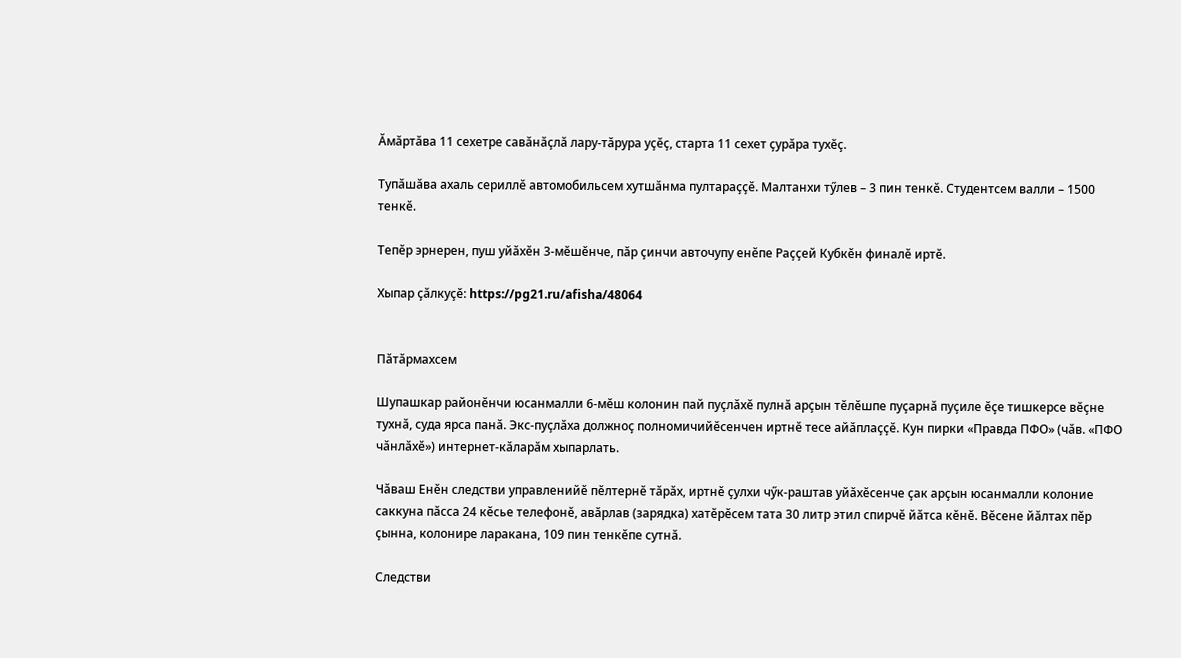Ӑмӑртӑва 11 сехетре савӑнӑҫлӑ лару-тӑрура уҫӗҫ, старта 11 сехет ҫурӑра тухӗҫ.

Тупӑшӑва ахаль сериллӗ автомобильсем хутшӑнма пултараҫҫӗ. Малтанхи тӳлев – 3 пин тенкӗ. Студентсем валли – 1500 тенкӗ.

Тепӗр эрнерен, пуш уйӑхӗн 3-мӗшӗнче, пӑр ҫинчи авточупу енӗпе Раҫҫей Кубкӗн финалӗ иртӗ.

Хыпар ҫӑлкуҫӗ: https://pg21.ru/afisha/48064


Пӑтӑрмахсем

Шупашкар районӗнчи юсанмалли 6-мӗш колонин пай пуҫлӑхӗ пулнӑ арҫын тӗлӗшпе пуҫарнӑ пуҫиле ӗҫе тишкерсе вӗҫне тухнӑ, суда ярса панӑ. Экс-пуҫлӑха должноҫ полномичийӗсенчен иртнӗ тесе айӑплаҫҫӗ. Кун пирки «Правда ПФО» (чӑв. «ПФО чӑнлӑхӗ») интернет-кӑларӑм хыпарлать.

Чӑваш Енӗн следстви управленийӗ пӗлтернӗ тӑрӑх, иртнӗ ҫулхи чӳк-раштав уйӑхӗсенче ҫак арҫын юсанмалли колоние саккуна пӑсса 24 кӗсье телефонӗ, авӑрлав (зарядка) хатӗрӗсем тата 30 литр этил спирчӗ йӑтса кӗнӗ. Вӗсене йӑлтах пӗр ҫынна, колонире ларакана, 109 пин тенкӗпе сутнӑ.

Следстви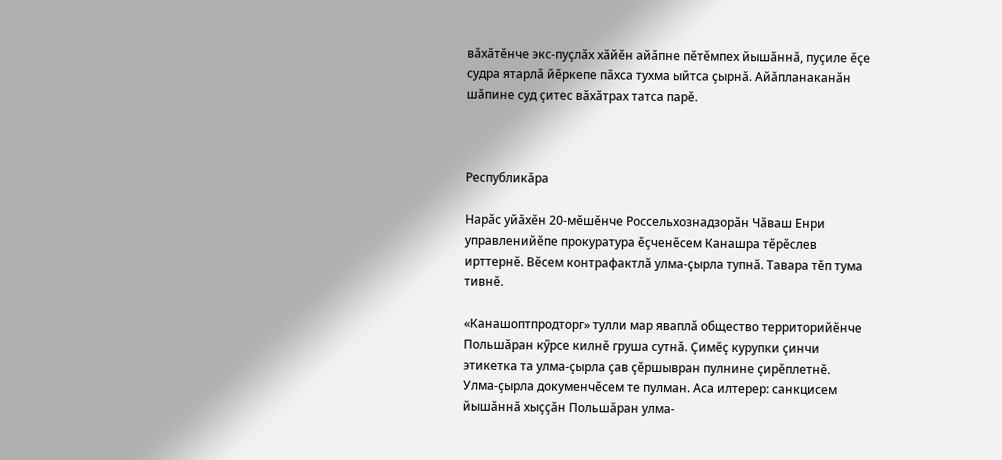вӑхӑтӗнче экс-пуҫлӑх хӑйӗн айӑпне пӗтӗмпех йышӑннӑ, пуҫиле ӗҫе судра ятарлӑ йӗркепе пӑхса тухма ыйтса ҫырнӑ. Айӑпланаканӑн шӑпине суд ҫитес вӑхӑтрах татса парӗ.



Республикӑра

Нарӑс уйӑхӗн 20-мӗшӗнче Россельхознадзорӑн Чӑваш Енри управленийӗпе прокуратура ӗҫченӗсем Канашра тӗрӗслев ирттернӗ. Вӗсем контрафактлӑ улма-ҫырла тупнӑ. Тавара тӗп тума тивнӗ.

«Канашоптпродторг» тулли мар яваплӑ общество территорийӗнче Польшӑран кӳрсе килнӗ груша сутнӑ. Ҫимӗҫ курупки ҫинчи этикетка та улма-ҫырла ҫав ҫӗршывран пулнине ҫирӗплетнӗ. Улма-ҫырла докуменчӗсем те пулман. Аса илтерер: санкцисем йышӑннӑ хыҫҫӑн Польшӑран улма-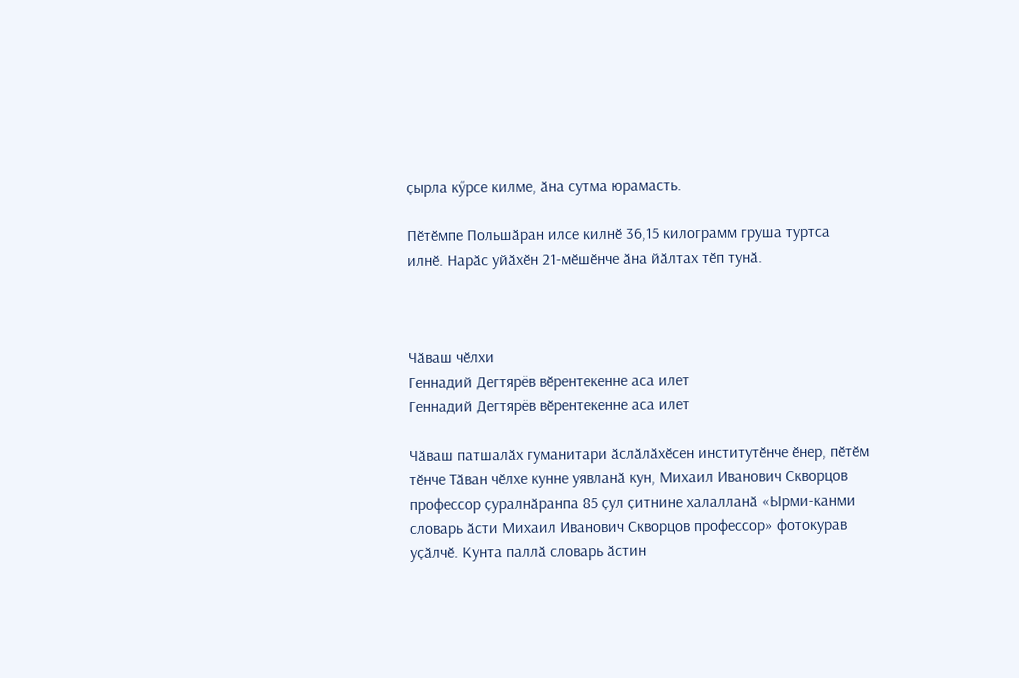ҫырла кӳрсе килме, ӑна сутма юрамасть.

Пӗтӗмпе Польшӑран илсе килнӗ 36,15 килограмм груша туртса илнӗ. Нарӑс уйӑхӗн 21-мӗшӗнче ӑна йӑлтах тӗп тунӑ.



Чӑваш чӗлхи
Геннадий Дегтярёв вӗрентекенне аса илет
Геннадий Дегтярёв вӗрентекенне аса илет

Чӑваш патшалӑх гуманитари ӑслӑлӑхӗсен институтӗнче ӗнер, пӗтӗм тӗнче Тӑван чӗлхе кунне уявланӑ кун, Михаил Иванович Скворцов профессор ҫуралнӑранпа 85 ҫул ҫитнине халалланӑ «Ырми-канми словарь ӑсти Михаил Иванович Скворцов профессор» фотокурав уҫӑлчӗ. Кунта паллӑ словарь ӑстин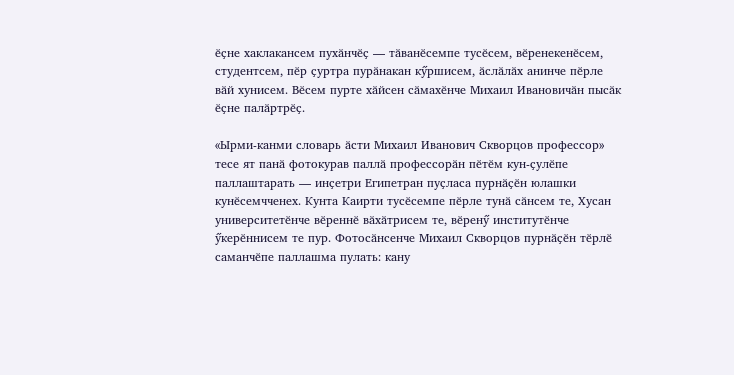ӗҫне хаклакансем пухӑнчӗҫ — тӑванӗсемпе тусӗсем, вӗренекенӗсем, студентсем, пӗр ҫуртра пурӑнакан кӳршисем, ӑслӑлӑх анинче пӗрле вӑй хунисем. Вӗсем пурте хӑйсен сӑмахӗнче Михаил Ивановичӑн пысӑк ӗҫне палӑртрӗҫ.

«Ырми-канми словарь ӑсти Михаил Иванович Скворцов профессор» тесе ят панӑ фотокурав паллӑ профессорӑн пӗтӗм кун-ҫулӗпе паллаштарать — инҫетри Египетран пуҫласа пурнӑҫӗн юлашки кунӗсемчченех. Кунта Каирти тусӗсемпе пӗрле тунӑ сӑнсем те, Хусан университетӗнче вӗреннӗ вӑхӑтрисем те, вӗренӳ институтӗнче ӳкерӗннисем те пур. Фотосӑнсенче Михаил Скворцов пурнӑҫӗн тӗрлӗ саманчӗпе паллашма пулать: кану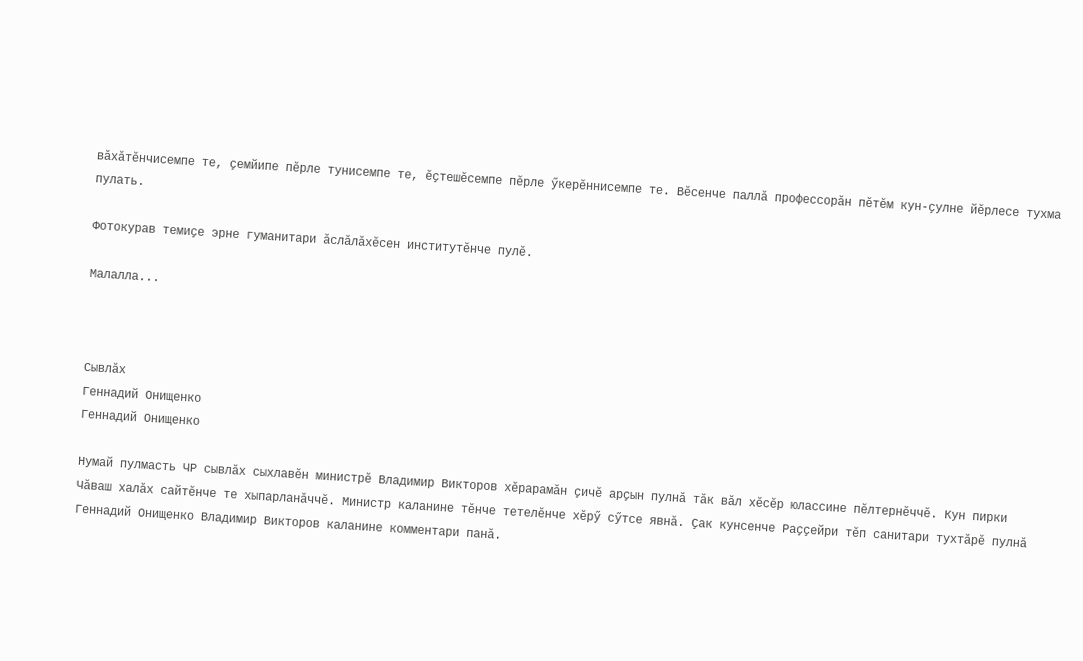вӑхӑтӗнчисемпе те, ҫемйипе пӗрле тунисемпе те, ӗҫтешӗсемпе пӗрле ӳкерӗннисемпе те. Вӗсенче паллӑ профессорӑн пӗтӗм кун-ҫулне йӗрлесе тухма пулать.

Фотокурав темиҫе эрне гуманитари ӑслӑлӑхӗсен институтӗнче пулӗ.

Малалла...



Сывлӑх
Геннадий Онищенко
Геннадий Онищенко

Нумай пулмасть ЧР сывлӑх сыхлавӗн министрӗ Владимир Викторов хӗрарамӑн ҫичӗ арҫын пулнӑ тӑк вӑл хӗсӗр юлассине пӗлтернӗччӗ. Кун пирки Чӑваш халӑх сайтӗнче те хыпарланӑччӗ. Министр каланине тӗнче тетелӗнче хӗрӳ сӳтсе явнӑ. Ҫак кунсенче Раҫҫейри тӗп санитари тухтӑрӗ пулнӑ Геннадий Онищенко Владимир Викторов каланине комментари панӑ.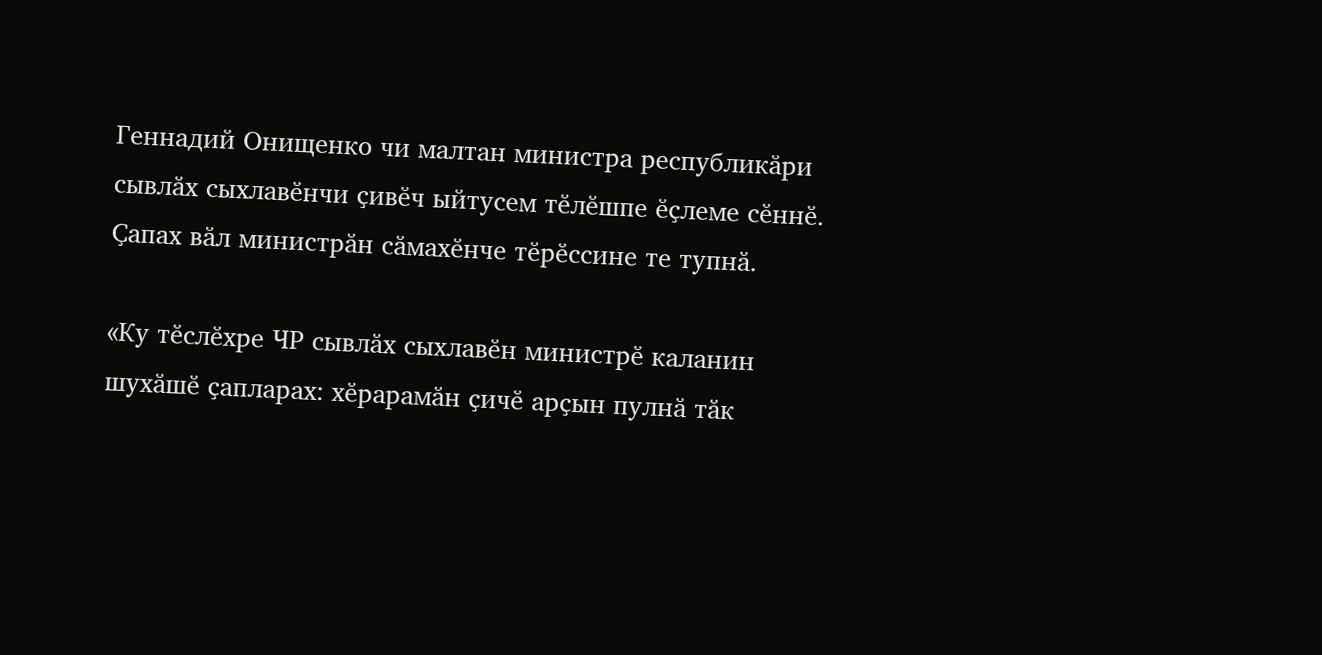Геннадий Онищенко чи малтан министра республикӑри сывлӑх сыхлавӗнчи ҫивӗч ыйтусем тӗлӗшпе ӗҫлеме сӗннӗ. Ҫапах вӑл министрӑн сӑмахӗнче тӗрӗссине те тупнӑ.

«Ку тӗслӗхре ЧР сывлӑх сыхлавӗн министрӗ каланин шухӑшӗ ҫапларах: хӗрарамӑн ҫичӗ арҫын пулнӑ тӑк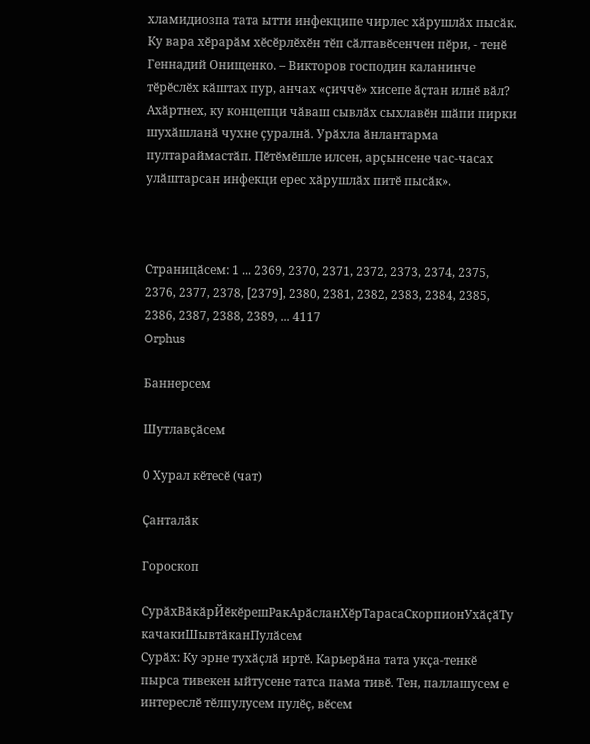хламидиозпа тата ытти инфекципе чирлес хӑрушлӑх пысӑк. Ку вара хӗрарӑм хӗсӗрлӗхӗн тӗп сӑлтавӗсенчен пӗри, - тенӗ Геннадий Онищенко. – Викторов господин каланинче тӗрӗслӗх кӑштах пур, анчах «ҫиччӗ» хисепе ӑҫтан илнӗ вӑл? Ахӑртнех, ку концепци чӑваш сывлӑх сыхлавӗн шӑпи пирки шухӑшланӑ чухне ҫуралнӑ. Урӑхла ӑнлантарма пултараймастӑп. Пӗтӗмӗшле илсен, арҫынсене час-часах улӑштарсан инфекци ерес хӑрушлӑх питӗ пысӑк».



Страницӑсем: 1 ... 2369, 2370, 2371, 2372, 2373, 2374, 2375, 2376, 2377, 2378, [2379], 2380, 2381, 2382, 2383, 2384, 2385, 2386, 2387, 2388, 2389, ... 4117
Orphus

Баннерсем

Шутлавҫӑсем

0 Хурал кӗтесӗ (чат)

Ҫанталӑк

Гороскоп

СурӑхВӑкӑрЙӗкӗрешРакАрӑсланХӗрТарасаСкорпионУхӑҫӑТу качакиШывтӑканПулӑсем
Сурӑх: Ку эрне тухӑҫлӑ иртӗ. Карьерӑна тата укҫа-тенкӗ пырса тивекен ыйтусене татса пама тивӗ. Тен, паллашусем е интереслӗ тӗлпулусем пулӗҫ, вӗсем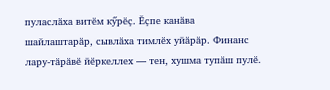пуласлӑха витӗм кӳрӗҫ. Ӗҫпе канӑва шайлаштарӑр, сывлӑха тимлӗх уйӑрӑр. Финанс лару-тӑрӑвӗ йӗркеллех — тен, хушма тупӑш пулӗ.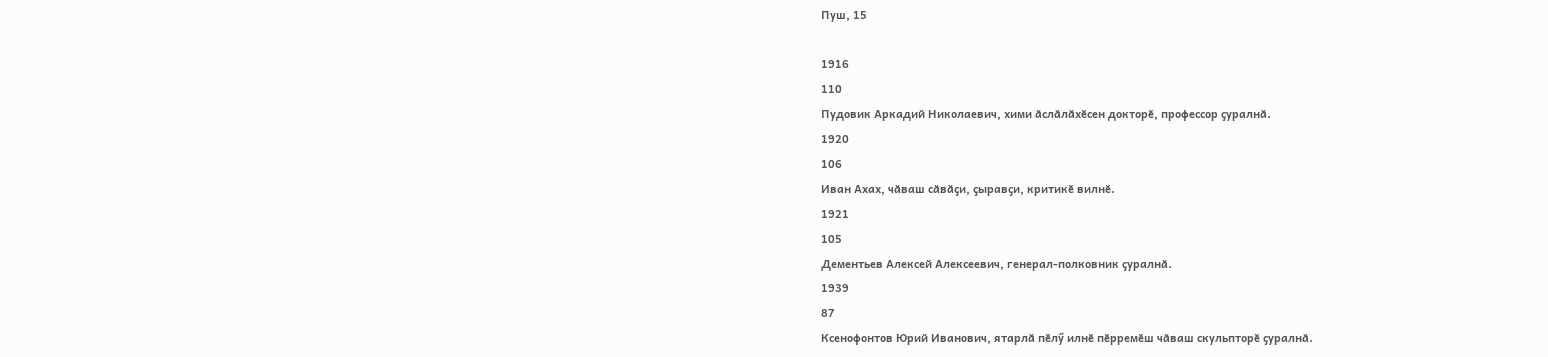Пуш, 15

1916
110
Пудовик Аркадий Николаевич, хими ӑслӑлӑхӗсен докторӗ, профессор ҫуралнӑ.
1920
106
Иван Ахах, чӑваш сӑвӑҫи, ҫыравҫи, критикӗ вилнӗ.
1921
105
Дементьев Алексей Алексеевич, генерал-полковник ҫуралнӑ.
1939
87
Ксенофонтов Юрий Иванович, ятарлӑ пӗлӳ илнӗ пӗрремӗш чӑваш скульпторӗ ҫуралнӑ.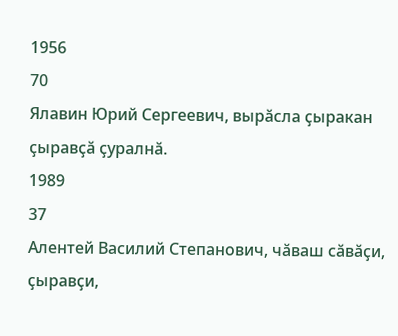1956
70
Ялавин Юрий Сергеевич, вырӑсла ҫыракан ҫыравҫӑ ҫуралнӑ.
1989
37
Алентей Василий Степанович, чӑваш сӑвӑҫи, ҫыравҫи,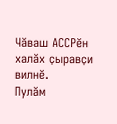Чӑваш АССРӗн халӑх ҫыравҫи вилнӗ.
Пулӑм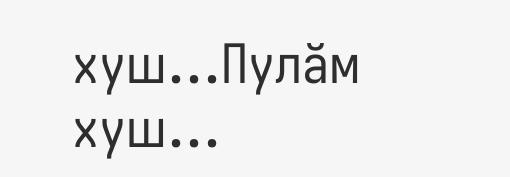хуш...Пулӑм хуш...